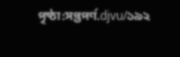পৃষ্ঠা:সপ্তপৰ্ণ.djvu/১৯২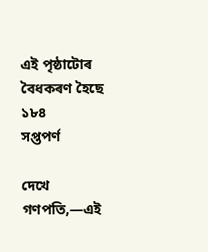এই পৃষ্ঠাটোৰ বৈধকৰণ হৈছে
১৮৪
সপ্তপৰ্ণ

দেখে গণপতি,—এই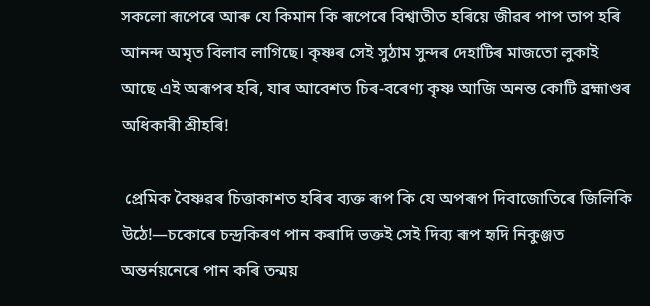সকলো ৰূপেৰে আৰু যে কিমান কি ৰূপেৰে বিশ্বাতীত হৰিয়ে জীৱৰ পাপ তাপ হৰি আনন্দ অমৃত বিলাব লাগিছে। কৃষ্ণৰ সেই সুঠাম সুন্দৰ দেহাটিৰ মাজতো লুকাই আছে এই অৰূপৰ হৰি, যাৰ আবেশত চিৰ-বৰেণ্য কৃষ্ণ আজি অনন্ত কোটি ব্ৰহ্মাণ্ডৰ অধিকাৰী শ্ৰীহৰি!

 প্ৰেমিক বৈষ্ণৱৰ চিত্তাকাশত হৰিৰ ব্যক্ত ৰূপ কি যে অপৰূপ দিবাজোতিৰে জিলিকি উঠে!—চকোৰে চন্দ্ৰকিৰণ পান কৰাদি ভক্তই সেই দিব্য ৰূপ হৃদি নিকুঞ্জত অন্তৰ্নয়নেৰে পান কৰি তন্ময়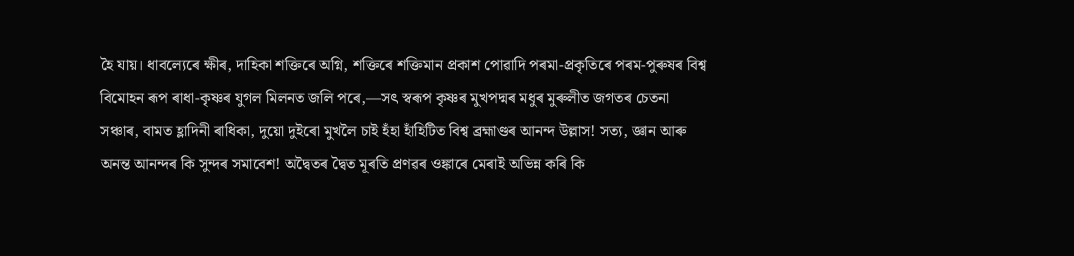হৈ যায়। ধাবল্যেৰে ক্ষীৰ, দাহিকা শক্তিৰে অগ্নি, শক্তিৰে শক্তিমান প্ৰকাশ পোৱাদি পৰমা-প্ৰকৃতিৰে পৰম-পুৰুষৰ বিশ্ব বিমোহন ৰূপ ৰাধা-কৃষ্ণৰ যুগল মিলনত জলি পৰে,—সৎ স্বৰূপ কৃষ্ণৰ মুখপদ্মৰ মধুৰ মুৰুলীত জগতৰ চেতনা সঞ্চাৰ, বামত হ্লাদিনী ৰাধিকা, দুয়ো দুইৰো মুখলৈ চাই হঁহা হাঁহিটিত বিশ্ব ব্ৰহ্মাণ্ডৰ আনন্দ উল্লাস! সত্য, জ্ঞান আৰু অনন্ত আনন্দৰ কি সুন্দৰ সমাবেশ! অদ্বৈতৰ দ্বৈত মূৰতি প্ৰণৱৰ ওঙ্কাৰে মেৰাই অভিন্ন কৰি কি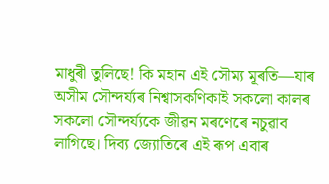মাধুৰী তুলিছে! কি মহান এই সৌম্য মূৰতি—যাৰ অসীম সৌন্দৰ্য্যৰ নিশ্বাসকণিকাই সকলো কালৰ সকলো সৌন্দৰ্য্যকে জীৱন মৰণেৰে নচুৱাব লাগিছে। দিব্য জ্যোতিৰে এই ৰূপ এবাৰ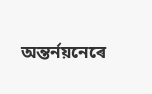অন্তৰ্নয়নেৰে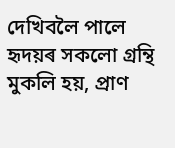দেখিবলৈ পালে হৃদয়ৰ সকলো গ্ৰন্থি মুকলি হয়, প্ৰাণ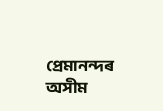প্ৰেমানন্দৰ অসীম